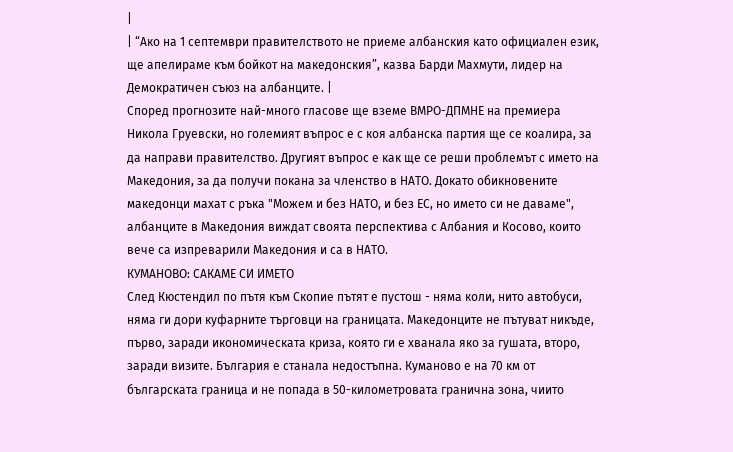|
| “Ако на 1 септември правителството не приеме албанския като официален език, ще апелираме към бойкот на македонския”, казва Барди Махмути, лидер на Демократичен съюз на албанците. |
Според прогнозите най-много гласове ще вземе ВМРО-ДПМНЕ на премиера Никола Груевски, но големият въпрос е с коя албанска партия ще се коалира, за да направи правителство. Другият въпрос е как ще се реши проблемът с името на Македония, за да получи покана за членство в НАТО. Докато обикновените македонци махат с ръка "Можем и без НАТО, и без ЕС, но името си не даваме", албанците в Македония виждат своята перспектива с Албания и Косово, които вече са изпреварили Македония и са в НАТО.
КУМАНОВО: САКАМЕ СИ ИМЕТО
След Кюстендил по пътя към Скопие пътят е пустош - няма коли, нито автобуси, няма ги дори куфарните търговци на границата. Македонците не пътуват никъде, първо, заради икономическата криза, която ги е хванала яко за гушата, второ, заради визите. България е станала недостъпна. Куманово е на 70 км от българската граница и не попада в 50-километровата гранична зона, чиито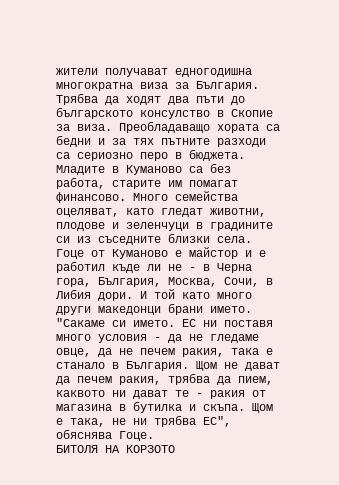жители получават едногодишна многократна виза за България. Трябва да ходят два пъти до българското консулство в Скопие за виза. Преобладаващо хората са бедни и за тях пътните разходи са сериозно перо в бюджета. Младите в Куманово са без работа, старите им помагат финансово. Много семейства оцеляват, като гледат животни, плодове и зеленчуци в градините си из съседните близки села. Гоце от Куманово е майстор и е работил къде ли не - в Черна гора, България, Москва, Сочи, в Либия дори. И той като много други македонци брани името. "Сакаме си името. ЕС ни поставя много условия - да не гледаме овце, да не печем ракия, така е станало в България. Щом не дават да печем ракия, трябва да пием, каквото ни дават те - ракия от магазина в бутилка и скъпа. Щом е така, не ни трябва ЕС", обяснява Гоце.
БИТОЛЯ НА КОРЗОТО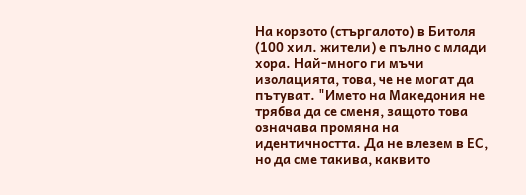На корзото (стъргалото) в Битоля (100 хил. жители) е пълно с млади хора. Най-много ги мъчи изолацията, това, че не могат да пътуват. "Името на Македония не трябва да се сменя, защото това означава промяна на идентичността. Да не влезем в ЕС, но да сме такива, каквито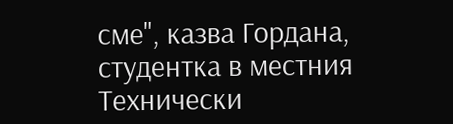сме", казва Гордана, студентка в местния Технически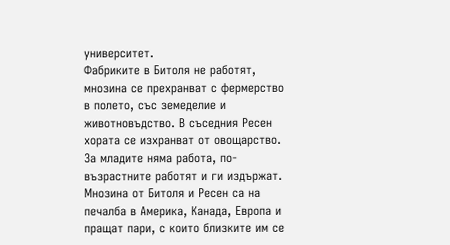университет.
Фабриките в Битоля не работят, мнозина се прехранват с фермерство в полето, със земеделие и животновъдство. В съседния Ресен хората се изхранват от овощарство. За младите няма работа, по-възрастните работят и ги издържат. Мнозина от Битоля и Ресен са на печалба в Америка, Канада, Европа и пращат пари, с които близките им се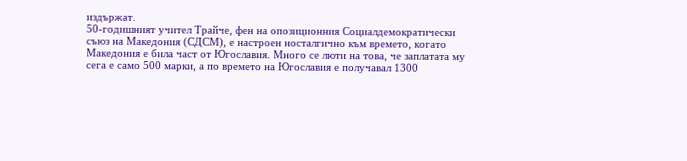издържат.
50-годишният учител Трайче, фен на опозиционния Социалдемократически съюз на Македония (СДСМ), е настроен носталгично към времето, когато Македония е била част от Югославия. Много се люти на това, че заплатата му сега е само 500 марки, а по времето на Югославия е получавал 1300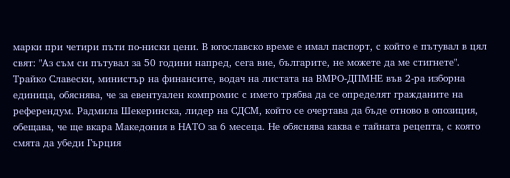марки при четири пъти по-ниски цени. В югославско време е имал паспорт, с който е пътувал в цял свят: "Аз съм си пътувал за 50 години напред, сега вие, българите, не можете да ме стигнете".
Трайко Славески, министър на финансите, водач на листата на ВМРО-ДПМНЕ във 2-ра изборна единица, обяснява, че за евентуален компромис с името трябва да се определят гражданите на референдум. Радмила Шекеринска, лидер на СДСМ, който се очертава да бъде отново в опозиция, обещава, че ще вкара Македония в НАТО за 6 месеца. Не обяснява каква е тайната рецепта, с която смята да убеди Гърция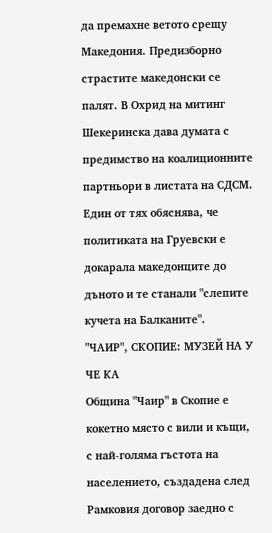да премахне ветото срещу Македония. Предизборно страстите македонски се палят. В Охрид на митинг Шекеринска дава думата с предимство на коалиционните партньори в листата на СДСМ. Един от тях обяснява, че политиката на Груевски е докарала македонците до дъното и те станали "слепите кучета на Балканите".
"ЧАИР", СКОПИЕ: МУЗЕЙ НА У ЧЕ КА
Община "Чаир" в Скопие е кокетно място с вили и къщи, с най-голяма гъстота на населението, създадена след Рамковия договор заедно с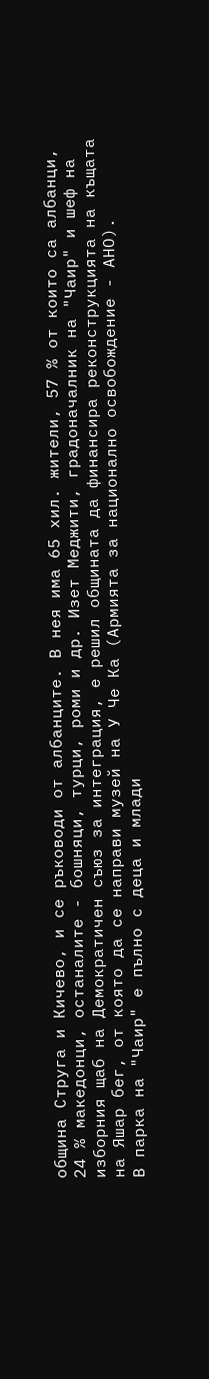община Струга и Кичево, и се ръководи от албанците. В нея има 65 хил. жители, 57 % от които са албанци, 24 % македонци, останалите - бошняци, турци, роми и др. Изет Меджити, градоначалник на "Чаир" и шеф на изборния щаб на Демократичен съюз за интеграция, е решил общината да финансира реконструкцията на къщата на Яшар бег, от която да се направи музей на У Че Ка (Армията за национално освобождение - АНО).
В парка на "Чаир" е пълно с деца и млади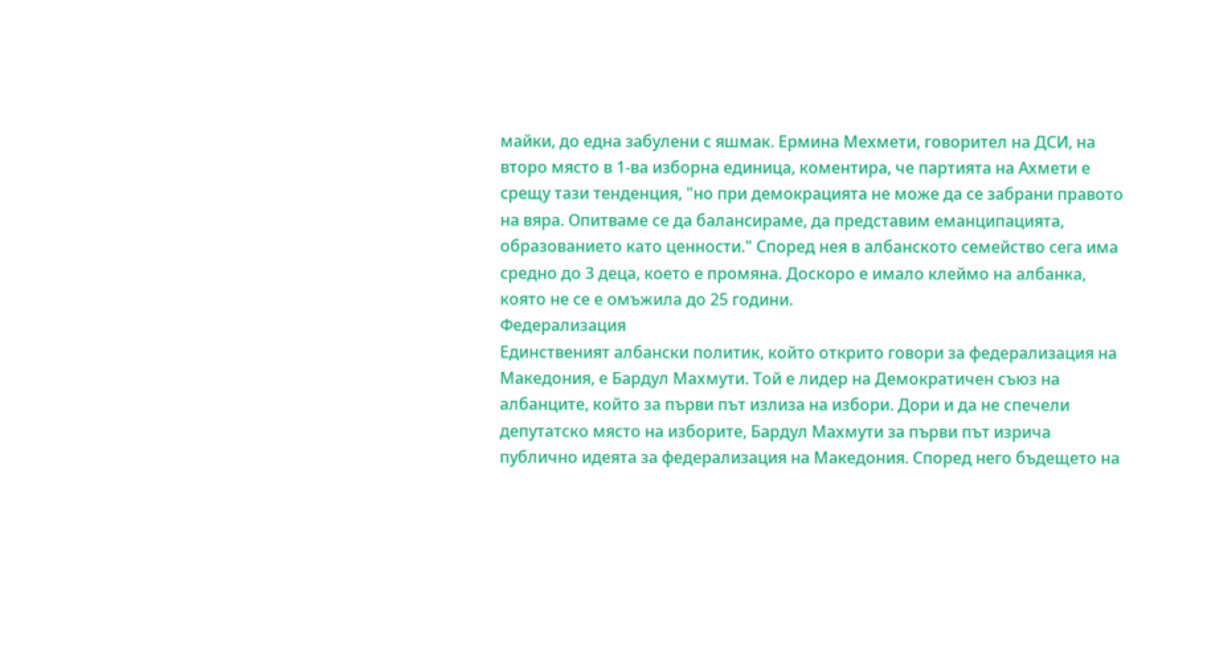майки, до една забулени с яшмак. Ермина Мехмети, говорител на ДСИ, на второ място в 1-ва изборна единица, коментира, че партията на Ахмети е срещу тази тенденция, "но при демокрацията не може да се забрани правото на вяра. Опитваме се да балансираме, да представим еманципацията, образованието като ценности." Според нея в албанското семейство сега има средно до 3 деца, което е промяна. Доскоро е имало клеймо на албанка, която не се е омъжила до 25 години.
Федерализация
Единственият албански политик, който открито говори за федерализация на Македония, е Бардул Махмути. Той е лидер на Демократичен съюз на албанците, който за първи път излиза на избори. Дори и да не спечели депутатско място на изборите, Бардул Махмути за първи път изрича публично идеята за федерализация на Македония. Според него бъдещето на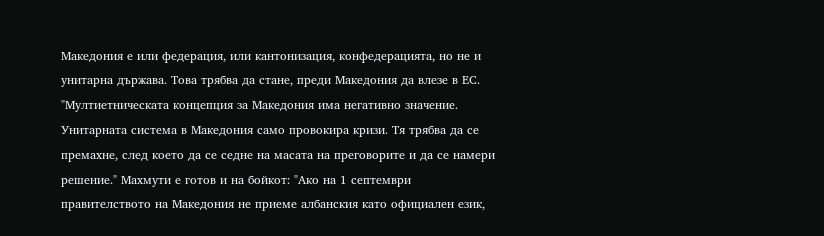Македония е или федерация, или кантонизация, конфедерацията, но не и унитарна държава. Това трябва да стане, преди Македония да влезе в ЕС. "Мултиетническата концепция за Македония има негативно значение. Унитарната система в Македония само провокира кризи. Тя трябва да се премахне, след което да се седне на масата на преговорите и да се намери решение." Махмути е готов и на бойкот: "Ако на 1 септември правителството на Македония не приеме албанския като официален език,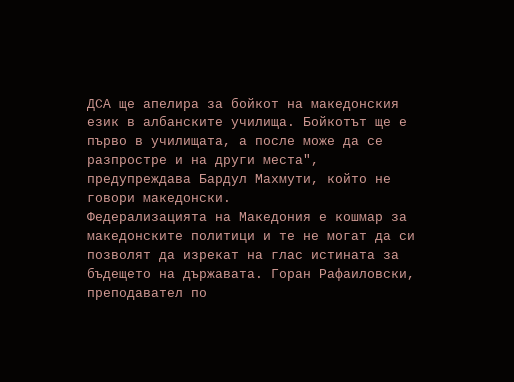ДСА ще апелира за бойкот на македонския език в албанските училища. Бойкотът ще е първо в училищата, а после може да се разпростре и на други места", предупреждава Бардул Махмути, който не говори македонски.
Федерализацията на Македония е кошмар за македонските политици и те не могат да си позволят да изрекат на глас истината за бъдещето на държавата. Горан Рафаиловски, преподавател по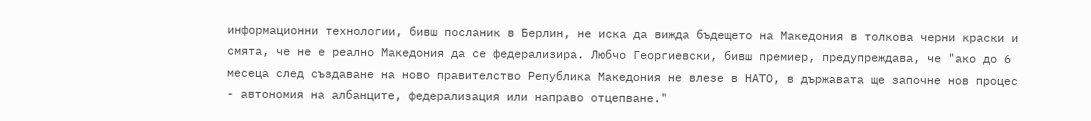информационни технологии, бивш посланик в Берлин, не иска да вижда бъдещето на Македония в толкова черни краски и смята, че не е реално Македония да се федерализира. Любчо Георгиевски, бивш премиер, предупреждава, че "ако до 6 месеца след създаване на ново правителство Република Македония не влезе в НАТО, в държавата ще започне нов процес - автономия на албанците, федерализация или направо отцепване."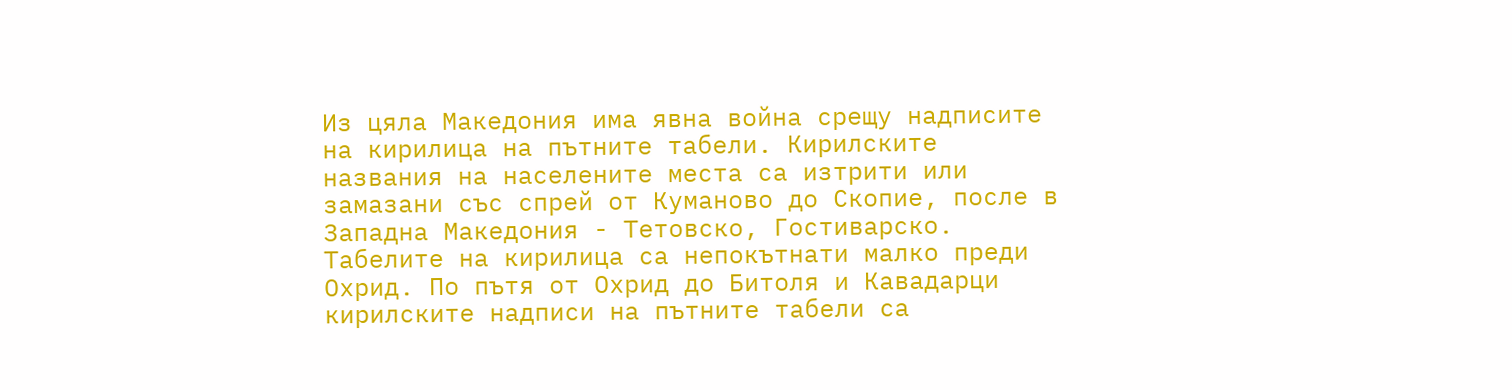Из цяла Македония има явна война срещу надписите на кирилица на пътните табели. Кирилските названия на населените места са изтрити или замазани със спрей от Куманово до Скопие, после в Западна Македония - Тетовско, Гостиварско. Табелите на кирилица са непокътнати малко преди Охрид. По пътя от Охрид до Битоля и Кавадарци кирилските надписи на пътните табели са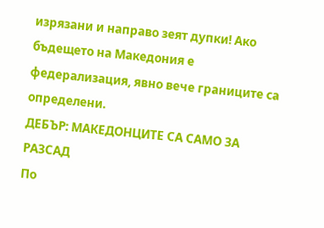изрязани и направо зеят дупки! Ако бъдещето на Македония е федерализация, явно вече границите са определени.
ДЕБЪР: МАКЕДОНЦИТЕ СА САМО ЗА РАЗСАД
По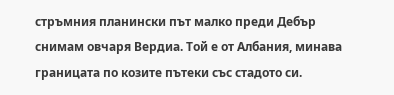стръмния планински път малко преди Дебър снимам овчаря Вердиа. Той е от Албания, минава границата по козите пътеки със стадото си.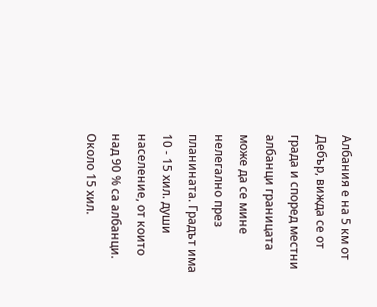Албания е на 5 км от Дебър, вижда се от града и според местни албанци границата може да се мине нелегално през планината. Градът има 10 - 15 хил. души население, от които над 90 % са албанци. Около 15 хил.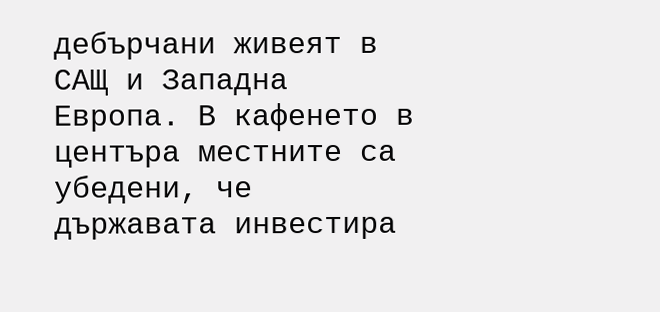дебърчани живеят в САЩ и Западна Европа. В кафенето в центъра местните са убедени, че държавата инвестира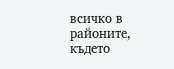всичко в районите, където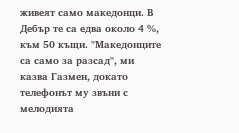живеят само македонци. В Дебър те са едва около 4 %, към 50 къщи. "Македонците са само за разсад", ми казва Газмен, докато телефонът му звъни с мелодията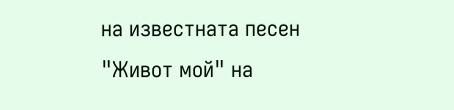на известната песен "Живот мой" на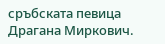сръбската певица Драгана Миркович.